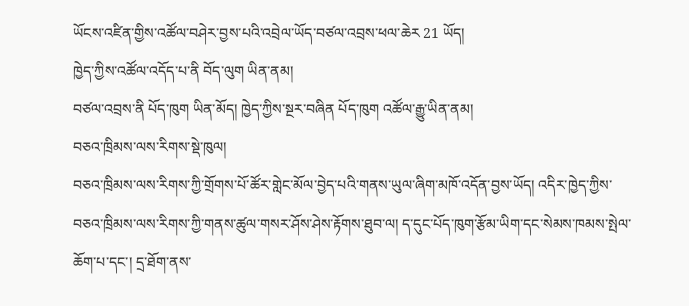ཡོངས་འཛིན་གྱིས་འཚོལ་བཤེར་བྱས་པའི་འབྲེལ་ཡོད་བཙལ་འབྲས་ཕལ་ཆེར 21 ཡོད།
ཁྱེད་ཀྱིས་འཚོལ་འདོད་པ་ནི བོད་ལུག ཡིན་ནམ།
བཙལ་འབྲས་ནི པོད་ཁུག ཡིན་མོད། ཁྱེད་ཀྱིས་སྔར་བཞིན པོད་ཁུག འཚོལ་རྒྱུ་ཡིན་ནམ།
བཅའ་ཁྲིམས་ལས་རིགས་སྡེ་ཁུལ།
བཅའ་ཁྲིམས་ལས་རིགས་ཀྱི་གྲོགས་པོ་ཚོར་གླེང་མོལ་བྱེད་པའི་གནས་ཡུལ་ཞིག་མཁོ་འདོན་བྱས་ཡོད། འདིར་ཁྱེད་ཀྱིས་བཅའ་ཁྲིམས་ལས་རིགས་ཀྱི་གནས་ཚུལ་གསར་ཤོས་ཤེས་རྟོགས་ཐུབ་ལ། ད་དུང་པོད་ཁུག་རྩོམ་ཡིག་དང་སེམས་ཁམས་སྤེལ་ཆོག་པ་དང་། དྲ་ཐོག་ནས་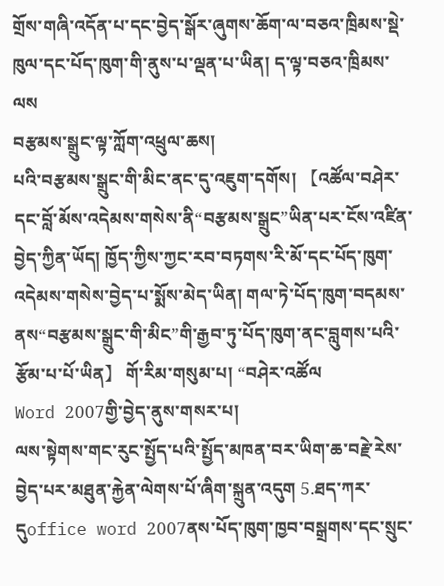གྲོས་གཞི་འདོན་པ་དང་བྱེད་སྒོར་ཞུགས་ཆོག་ལ་བཅའ་ཁྲིམས་སྡེ་ཁུལ་དང་པོད་ཁུག་གི་ནུས་པ་ལྡན་པ་ཡིན། ད་ལྟ་བཅའ་ཁྲིམས་ལས
བརྩམས་སྒྲུང་ལྟ་ཀློག་འཕྲུལ་ཆས།
པའི་བརྩམས་སྒྲུང་གི་མིང་ནང་དུ་འཇུག་དགོས། 【འཚོལ་བཤེར་དང་བློ་མོས་འདེམས་གསེས་ནི“བརྩམས་སྒྲུང”ཡིན་པར་ངོས་འཛིན་བྱེད་ཀྱིན་ཡོད། ཁྱོད་ཀྱིས་ཀྱང་རབ་བཏགས་རི་མོ་དང་པོད་ཁུག་འདེམས་གསེས་བྱེད་པ་སྨོས་མེད་ཡིན། གལ་ཏེ་པོད་ཁུག་བདམས་ནས“བརྩམས་སྒྲུང་གི་མིང”གི་རྒྱབ་ཏུ་པོད་ཁུག་ནང་བླུགས་པའི་རྩོམ་པ་པོ་ཡིན】 གོ་རིམ་གསུམ་པ། “བཤེར་འཚོལ
Word 2007གྱི་བྱེད་ནུས་གསར་པ།
ལས་སྟེགས་གང་རུང་སྤྱོད་པའི་སྤྱོད་མཁན་བར་ཡིག་ཆ་བརྗེ་རེས་བྱེད་པར་མཐུན་རྐྱེན་ལེགས་པོ་ཞིག་སྐྲུན་འདུག 5.ཐད་ཀར་དུoffice word 2007ནས་པོད་ཁུག་ཁྱབ་བསྒྲགས་དང་སྲུང་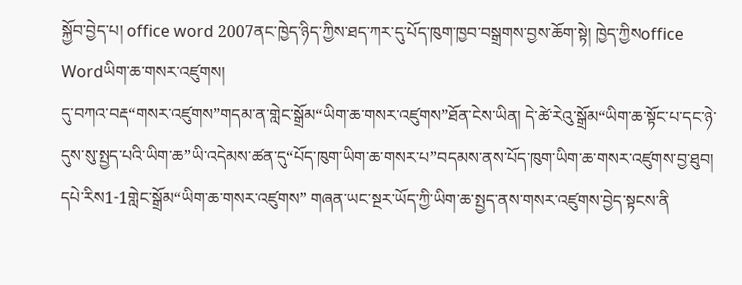སྐྱོབ་བྱེད་པ། office word 2007ནང་ཁྱེད་ཉིད་ཀྱིས་ཐད་ཀར་དུ་པོད་ཁུག་ཁྱབ་བསྒྲགས་བྱས་ཆོག་སྟེ། ཁྱེད་ཀྱིསoffice
Wordཡིག་ཆ་གསར་འཛུགས།
དུ་བཀའ་བརྡ“གསར་འཛུགས”གདམ་ན་གླེང་སྒྲོམ“ཡིག་ཆ་གསར་འཛུགས”ཐོན་ངེས་ཡིན། དེ་ཚེ་རེའུ་སྒྲོམ“ཡིག་ཆ་སྟོང་པ་དང་ཉེ་དུས་སུ་སྤྱད་པའི་ཡིག་ཆ”ཡི་འདེམས་ཚན་དུ“པོད་ཁུག་ཡིག་ཆ་གསར་པ”བདམས་ནས་པོད་ཁུག་ཡིག་ཆ་གསར་འཛུགས་བྱ་ཐུབ། དཔེ་རིས1-1གླེང་སྒྲོམ“ཡིག་ཆ་གསར་འཛུགས” གཞན་ཡང་སྔར་ཡོད་ཀྱི་ཡིག་ཆ་སྤྱད་ནས་གསར་འཛུགས་བྱེད་སྟངས་ནི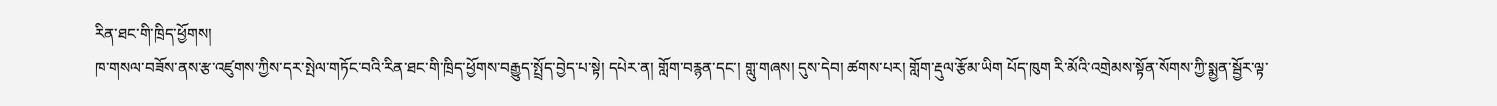རིན་ཐང་གི་ཁྲིད་ཕྱོགས།
ཁ་གསལ་བཟོས་ནས་རྩ་འཛུགས་ཀྱིས་དར་སྤེལ་གཏོང་བའི་རིན་ཐང་གི་ཁྲིད་ཕྱོགས་བརྒྱུད་སྤྲོད་བྱེད་པ་སྟེ། དཔེར་ན། གློག་བརྙན་དང་། གླུ་གཞས། དུས་དེབ། ཚགས་པར། གློག་རྡུལ་རྩོམ་ཡིག པོད་ཁུག རི་མོའི་འགྲེམས་སྟོན་སོགས་ཀྱི་སྨྱན་སྦྱོར་ལྟ་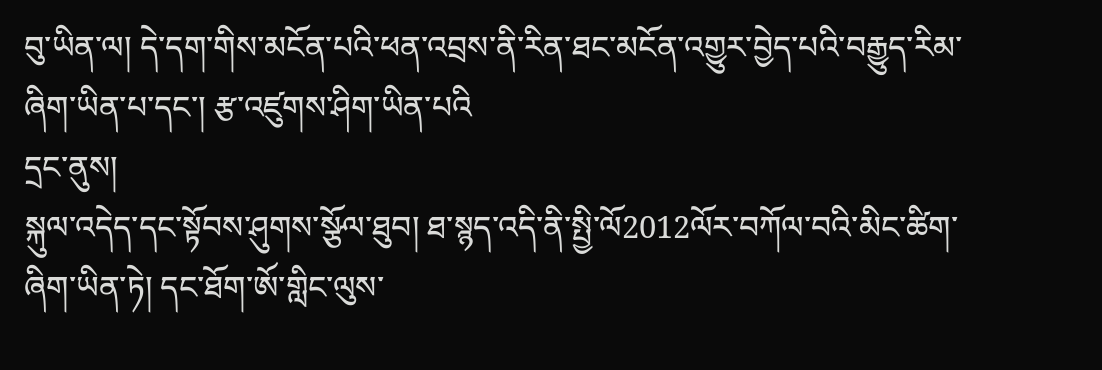བུ་ཡིན་ལ། དེ་དག་གིས་མངོན་པའི་ཕན་འབྲས་ནི་རིན་ཐང་མངོན་འགྱུར་བྱེད་པའི་བརྒྱུད་རིམ་ཞིག་ཡིན་པ་དང་། རྩ་འཛུགས་ཤིག་ཡིན་པའི
དྲང་ནུས།
སྐུལ་འདེད་དང་སྟོབས་ཤུགས་སྩོལ་ཐུབ། ཐ་སྙད་འདི་ནི་སྤྱི་ལོ2012ལོར་བཀོལ་བའི་མིང་ཚིག་ཞིག་ཡིན་ཏེ། དང་ཐོག་ཨོ་གླིང་ལུས་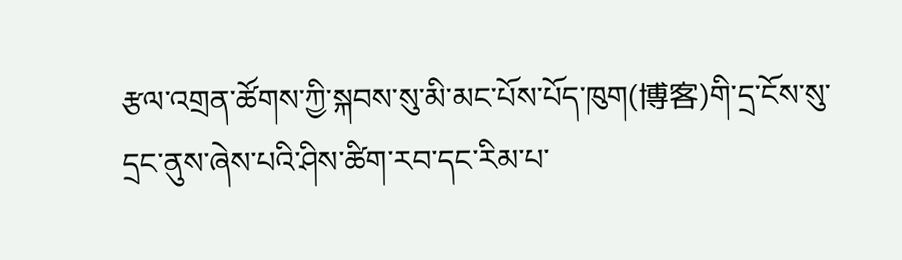རྩལ་འགྲན་ཚོགས་ཀྱི་སྐབས་སུ་མི་མང་པོས་པོད་ཁུག(博客)གི་དྲ་ངོས་སུ་དྲང་ནུས་ཞེས་པའི་ཤིས་ཚིག་རབ་དང་རིམ་པ་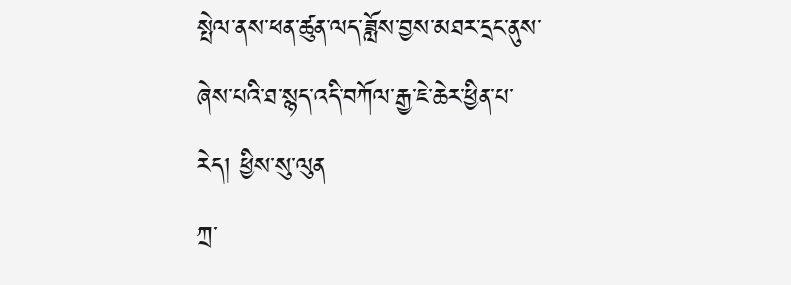སྤེལ་ནས་ཕན་ཚུན་ལད་ཟློས་བྱས་མཐར་དྲང་ནུས་ཞེས་པའི་ཐ་སྙད་འདི་བཀོལ་རྒྱ་ཇེ་ཆེར་ཕྱིན་པ་རེད། ཕྱིས་སུ་ལུན
ཀྲ་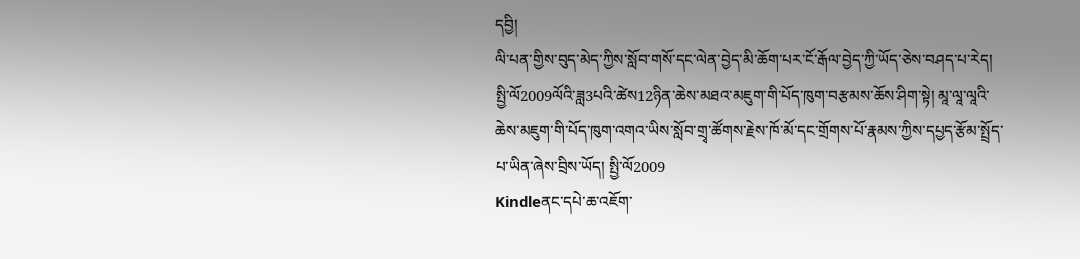དབྱི།
ལི་པན་གྱིས་བུད་མེད་ཀྱིས་སློབ་གསོ་དང་ལེན་བྱེད་མི་ཆོག་པར་ངོ་རྒོལ་བྱེད་ཀྱི་ཡོད་ཅེས་བཤད་པ་རེད། སྤྱི་ལོ2009ལོའི་ཟླ3པའི་ཚེས12ཉིན་ཆེས་མཐའ་མཇུག་གི་པོད་ཁུག་བརྩམས་ཆོས་ཤིག་སྟེ། མཱ་ལཱ་ལཱའི་ཆེས་མཇུག་གི་པོད་ཁུག་འགའ་ཡིས་སློབ་གྲྭ་ཚོགས་རྗེས་ཁོ་མོ་དང་གྲོགས་པོ་རྣམས་ཀྱིས་དཔྱད་རྩོམ་སྤྲོད་པ་ཡིན་ཞེས་བྲིས་ཡོད། སྤྱི་ལོ2009
Kindleནང་དཔེ་ཆ་འཇོག་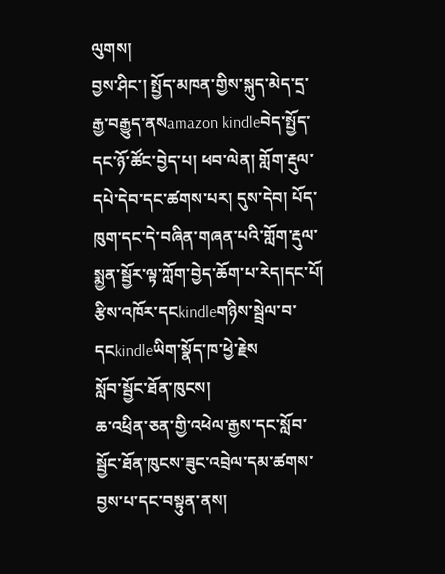ལུགས།
བྱས་ཤིང་། སྤྱོད་མཁན་གྱིས་སྐུད་མེད་དྲ་རྒྱ་བརྒྱུད་ནསamazon kindleབེད་སྤྱོད་དང་ཉོ་ཚོང་བྱེད་པ། ཕབ་ལེན། གློག་རྡུལ་དཔེ་དེབ་དང་ཚགས་པར། དུས་དེབ། པོད་ཁུག་དང་དེ་བཞིན་གཞན་པའི་གློག་རྡུལ་སྨྱན་སྦྱོར་ལྟ་ཀློག་བྱེད་ཆོག་པ་རེད།དང་པོ། རྩིས་འཁོར་དངkindleགཉིས་སྦྲེལ་བ་དངkindleཡིག་སྣོད་ཁ་ཕྱེ་རྗེས
སློབ་སྦྱོང་ཐོན་ཁུངས།
ཆ་འཕྲིན་ཅན་གྱི་འཕེལ་རྒྱས་དང་སློབ་སྦྱོང་ཐོན་ཁུངས་ཟུང་འབྲེལ་དམ་ཚགས་བྱས་པ་དང་བསྟུན་ནས།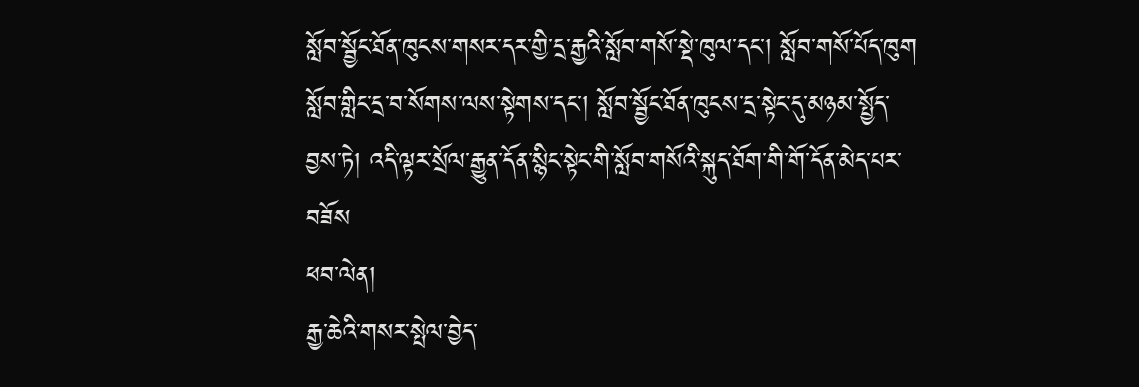སློབ་སྦྱོང་ཐོན་ཁུངས་གསར་དར་གྱི་དྲ་རྒྱའི་སློབ་གསོ་སྡེ་ཁུལ་དང་། སློབ་གསོ་པོད་ཁུག སློབ་གླིང་དྲ་བ་སོགས་ལས་སྟེགས་དང་། སློབ་སྦྱོང་ཐོན་ཁུངས་དྲ་སྟེང་དུ་མཉམ་སྤྱོད་བྱས་ཏེ། འདི་ལྟར་སྲོལ་རྒྱུན་དོན་སྙིང་སྟེང་གི་སློབ་གསོའི་སྐུད་ཐོག་གི་གོ་དོན་མེད་པར་བཟོས
ཕབ་ལེན།
རྒྱ་ཆེའི་གསར་སྤེལ་བྱེད་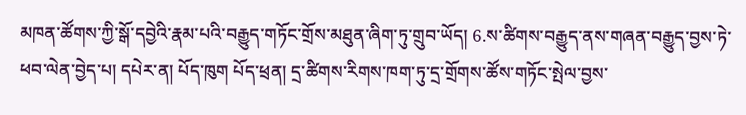མཁན་ཚོགས་ཀྱི་སྒོ་དབྱེའི་རྣམ་པའི་བརྒྱུད་གཏོང་གྲོས་མཐུན་ཞིག་ཏུ་གྲུབ་ཡོད། 6.ས་ཚིགས་བརྒྱུད་ནས་གཞན་བརྒྱུད་བྱས་ཏེ་ཕབ་ལེན་བྱེད་པ། དཔེར་ན། པོད་ཁུག པོད་ཕྲན། དྲ་ཚིགས་རིགས་ཁག་ཏུ་དྲ་གྲོགས་ཚོས་གཏོང་སྤེལ་བྱས་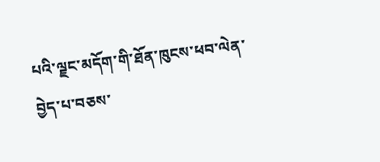པའི་ལྗང་མདོག་གི་ཐོན་ཁུངས་ཕབ་ལེན་བྱེད་པ་བཅས་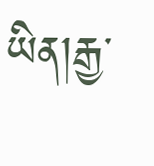ཡིན།རྒྱ་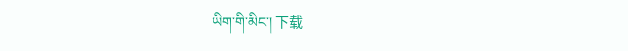ཡིག་གི་མིང་། 下载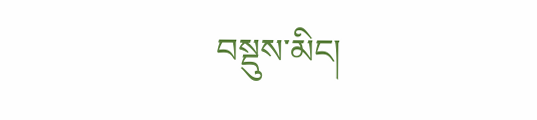བསྡུས་མིང།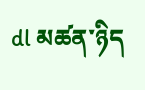dl མཚན་ཉིད